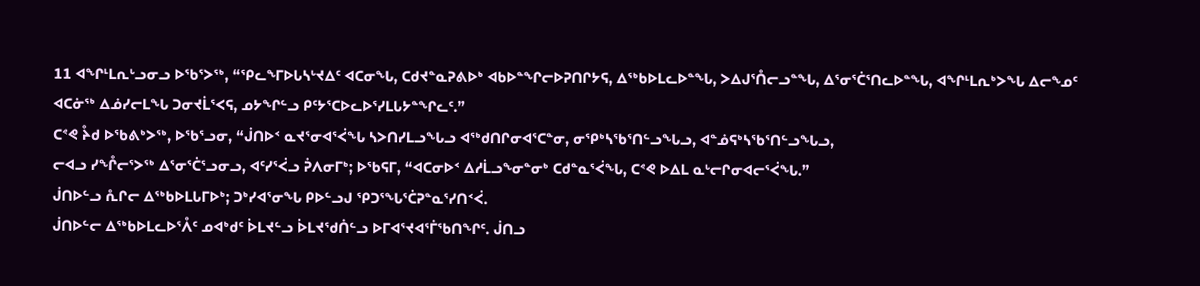11 ᐊᖏᒻᒪᕆᒡᓗᓂᓗ ᐅᖃᕐᐳᖅ, “ᕿᓚᖕᒥᐅᒐᓴᒡᔪᐃᑦ ᐊᑕᓂᖓ, ᑕᑯᔪᓐᓇᕈᕕᐅᒃ ᐊᑲᐅᓐᖏᓕᐅᕈᑎᒋᔭᕋ, ᐃᖅᑲᐅᒪᓚᐅᓐᖓ, ᐳᐃᒍᕐᑍᓕᓗᓐᖓ, ᐃᕐᓂᕐᑖᕐᑎᓚᐅᓐᖓ, ᐊᖏᒻᒪᕆᒃᐳᖓ ᐃᓕᖕᓄᑦ ᐊᑕᓃᖅ ᐃᓅᓯᓕᒪᖓ ᑐᓂᔪᒫᕐᐸᕋ, ᓄᔭᖏᓪᓗ ᑭᑦᔭᕐᑕᐅᓚᐅᕐᓯᒪᒐᔭᓐᖏᓚᑦ.”
ᑕᕝᕙ ᔧᑯ ᐅᖃᕕᒃᐳᖅ, ᐅᖃᕐᓗᓂ, “ᒎᑎᐅᑉ ᓇᔪᕐᓂᐊᕐᐹᖓ ᓴᐳᑎᓯᒪᓗᖓᓗ ᐊᖅᑯᑎᒋᓂᐊᕐᑕᓐᓂ, ᓂᕿᒃᓴᖃᕐᑎᓪᓗᖓᓗ, ᐊᓐᓅᕋᒃᓴᖃᕐᑎᓪᓗᖓᓗ,
ᓕᐊᓗ ᓯᖎᓕᕐᐳᖅ ᐃᕐᓂᕐᑖᕐᓗᓂᓗ, ᐊᑦᓯᕐᐹᓗ ᕉᐱᓂᒥᒃ; ᐅᖃᕋᒥ, “ᐊᑕᓂᐅᑉ ᐃᓱᒫᓗᖕᓂᓐᓂᒃ ᑕᑯᓐᓇᕐᐹᖓ, ᑕᕝᕙ ᐅᐃᒪ ᓇᒡᓕᒋᓂᐊᓕᕐᐹᖓ.”
ᒎᑎᐅᓪᓗ ᕅᒋᓕ ᐃᖅᑲᐅᒪᒐᒥᐅᒃ; ᑐᒃᓯᐊᕐᓂᖓ ᑭᐅᓪᓗᒍ ᕿᑐᕐᖓᕐᑖᕈᓐᓇᕐᓯᑎᑉᐹ.
ᒎᑎᐅᓪᓕ ᐃᖅᑲᐅᒪᓚᐅᕐᐰᑦ ᓄᐊᒃᑯᑦ ᐆᒪᔪᓪᓗ ᐆᒪᔪᖁᑏᓪᓗ ᐅᒥᐊᕐᔪᐊᕐᒦᖃᑎᖏᑦ. ᒎᑎᓗ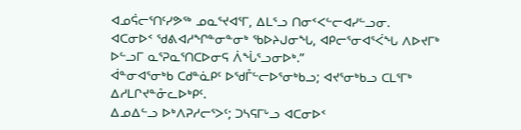ᐊᓄᕌᓕᕐᑎᑦᓯᕗᖅ ᓄᓇᕐᔪᐊᕐᒥ, ᐃᒪᕐᓗ ᑎᓂᑉᐸᓪᓕᐊᓯᓪᓗᓂ.
ᐊᑕᓂᐅᑉ ᖁᕕᐊᓱᖏᓐᓂᓐᓂᒃ ᖃᐅᔨᒍᓂᖓ, ᐊᑭᓕᕐᓂᐊᕐᐹᖓ ᐱᐅᔪᒥᒃ ᐅᓪᓗᒥ ᓇᕐᕈᓇᕐᑎᑕᐅᓂᕋ ᐲᖔᕐᓗᓂᐅᒃ.”
ᐋᓐᓂᐊᕐᓂᒃᑲ ᑕᑯᓐᓈᑭᑦ ᐅᖁᒤᓪᓕᐅᕐᓂᒃᑲᓗ; ᐊᔪᕐᓂᒃᑲᓗ ᑕᒪᕐᒥᒃ ᐃᓱᒪᒋᔪᓐᓁᓚᐅᒃᑭᑦ.
ᐃᓄᐃᓪᓗ ᐅᒃᐱᕈᓱᓕᕐᐳᑦ; ᑐᓴᕋᒥᒡᓗ ᐊᑕᓂᐅᑉ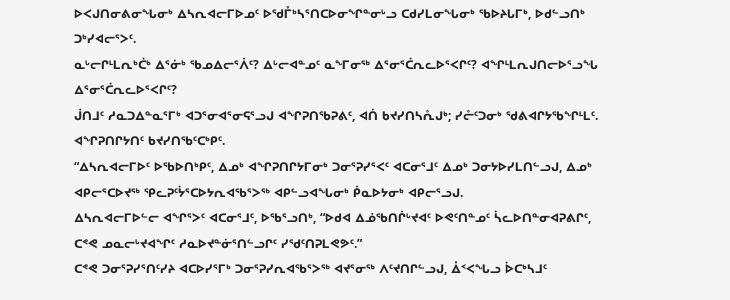ᐅᐸᒍᑎᓂᕕᓂᖓᓂᒃ ᐃᓴᕆᐊᓕᒥᐅᓄᑦ ᐅᖁᒤᒃᓴᕐᑎᑕᐅᓂᖏᓐᓂᒡᓗ ᑕᑯᓯᒪᓂᖓᓂᒃ ᖃᐅᔨᒐᒥᒃ, ᐅᑯᓪᓗᑎᒃ ᑐᒃᓯᐊᓕᕐᐳᑦ.
ᓇᒡᓕᒋᒻᒪᕆᒃᑖᒃ ᐃᕐᓃᒃ ᖃᓄᐃᓕᕐᐲᑦ? ᐃᒡᓕᐊᓐᓄᑦ ᓇᖕᒥᓂᖅ ᐃᕐᓂᕐᑖᕆᓚᐅᕐᐸᒋᑦ? ᐊᖏᒻᒪᕆᒍᑎᓕᐅᕐᓗᖓ ᐃᕐᓂᕐᑖᕆᓚᐅᕐᐸᒋᑦ?
ᒎᑎᒧᑦ ᓱᓇᑐᐃᓐᓇᕐᒥᒃ ᐊᑐᕐᓂᐊᕐᓂᕋᕐᓗᒍ ᐊᖏᕈᑎᖃᕈᕕᑦ, ᐊᑏ ᑲᔪᓯᑎᓴᕅᒍᒃ; ᓯᓔᑦᑐᓂᒃ ᖁᕕᐊᒋᔭᖃᖏᒻᒪᑦ. ᐊᖏᕈᑎᒋᔭᑎᑦ ᑲᔪᓯᑎᖃᑦᑕᒃᑭᑦ.
“ᐃᓴᕆᐊᓕᒥᐅᑦ ᐅᖃᐅᑎᒃᑭᑦ, ᐃᓄᒃ ᐊᖏᕈᑎᒋᔭᒥᓂᒃ ᑐᓂᕐᕈᓯᕐᐸᑦ ᐊᑕᓂᕐᒧᑦ ᐃᓄᒃ ᑐᓂᔭᐅᓯᒪᑎᓪᓗᒍ, ᐃᓄᒃ ᐊᑭᓕᕐᑕᐅᔪᖅ ᕿᓚᕈᑦᔮᕐᑕᐅᔭᕆᐊᖃᕐᐳᖅ ᐊᑭᓪᓗᐊᖓᓂᒃ ᑮᓇᐅᔭᓂᒃ ᐊᑭᓕᕐᓗᒍ.
ᐃᓴᕆᐊᓕᒥᐅᓪᓕ ᐊᖏᕐᐳᑦ ᐊᑕᓂᕐᒧᑦ, ᐅᖃᕐᓗᑎᒃ, “ᐅᑯᐊ ᐃᓅᖃᑎᒌᒡᔪᐊᑦ ᐅᕙᑦᑎᓐᓄᑦ ᓵᓚᐅᑎᓐᓂᐊᕈᕕᒋᑦ, ᑕᕝᕙ ᓄᓇᓕᒡᔪᐊᖏᑦ ᓱᓇᐅᔪᓐᓃᕐᑎᓪᓗᒋᑦ ᓯᖁᑦᑎᕈᒪᕙᕗᑦ.”
ᑕᕝᕙ ᑐᓂᕐᕈᓯᕐᑎᑦᓯᔨ ᐊᑕᐅᓯᕐᒥᒃ ᑐᓂᕐᕈᓯᕆᐊᖃᕐᐳᖅ ᐊᔪᕐᓂᖅ ᐱᑦᔪᑎᒋᓪᓗᒍ, ᐂᑉᐸᖓᓗ ᐆᑕᒃᓴᒧᑦ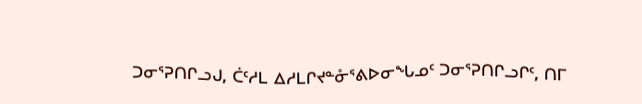ᑐᓂᕐᕈᑎᒋᓗᒍ, ᑖᑦᓱᒪ ᐃᓱᒪᒋᔪᓐᓁᕐᕕᐅᓂᖓᓄᑦ ᑐᓂᕐᕈᑎᒋᓗᒋᑦ, ᑎᒥ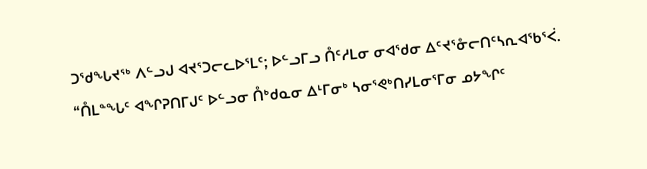ᑐᖁᖓᔪᖅ ᐱᓪᓗᒍ ᐊᔪᕐᑐᓕᓚᐅᕐᒪᑦ; ᐅᓪᓗᒥᓗ ᑍᑦᓱᒪᓂ ᓂᐊᖁᓂ ᐃᑦᔪᕐᓁᓕᑎᑦᓴᕆᐊᖃᕐᐹ.
“ᑍᒪᓐᖓᑦ ᐊᖏᕈᑎᒥᒍᑦ ᐅᓪᓗᓂ ᑍᒃᑯᓇᓂ ᐃᒻᒥᓂᒃ ᓴᓂᕐᕙᒃᑎᓯᒪᓂᕐᒥᓂ ᓄᔭᖏᑦ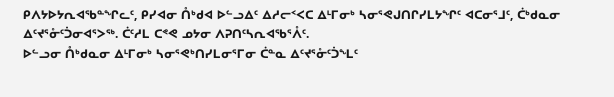ᑭᐱᔭᐅᔭᕆᐊᖃᓐᖏᓚᑦ, ᑭᓯᐊᓂ ᑍᒃᑯᐊ ᐅᓪᓗᐃᑦ ᐃᓱᓕᑉᐸᑕ ᐃᒻᒥᓂᒃ ᓴᓂᕐᕙᒍᑎᒋᓯᒪᔭᖏᑦ ᐊᑕᓂᕐᒧᑦ, ᑖᒃᑯᓇᓂ ᐃᑦᔪᕐᓁᑦᑑᓂᐊᕐᐳᖅ. ᑖᑦᓱᒪ ᑕᕝᕙ ᓄᔭᓂ ᐱᕈᑎᑦᓴᕆᐊᖃᕐᐰᑦ.
ᐅᓪᓗᓂ ᑍᒃᑯᓇᓂ ᐃᒻᒥᓂᒃ ᓴᓂᕐᕙᒃᑎᓯᒪᓂᕐᒥᓂ ᑖᓐᓇ ᐃᑦᔪᕐᓁᑦᑑᖕᒪᑦ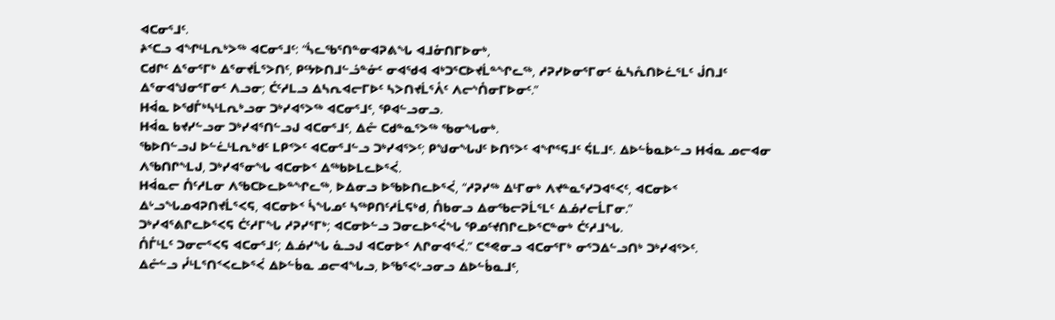ᐊᑕᓂᕐᒧᑦ.
ᔨᑉᑕᓗ ᐊᖏᒻᒪᕆᒃᐳᖅ ᐊᑕᓂᕐᒧᑦ: “ᓵᓚᖃᕐᑎᓐᓂᐊᕈᕕᖓ ᐊᒧᓁᑎᒥᐅᓂᒃ,
ᑕᑯᒋᑦ ᐃᕐᓂᕐᒥᒃ ᐃᕐᓂᔪᒫᕐᐳᑎᑦ, ᑭᑦᔭᐅᑎᒧᓪᓘᓐᓃᑦ ᓂᐊᖁᐊ ᐊᒃᑐᕐᑕᐅᔪᒫᓐᖏᓚᖅ, ᓱᕈᓯᐅᓂᕐᒥᓂᑦ ᓈᓴᕅᑎᐅᓛᕐᒪᑦ ᒎᑎᒧᑦ ᐃᕐᓂᐊᖑᓂᕐᒥᓂᑦ ᐱᓗᓂ; ᑖᑦᓱᒪᓗ ᐃᓴᕆᐊᓕᒥᐅᑦ ᓴᐳᑎᔪᒫᕐᐰᑦ ᐱᓕᔅᑍᓂᒥᐅᓂᑦ.”
ᕼᐋᓇ ᐅᖁᒤᒃᓴᒻᒪᕆᒃᓗᓂ ᑐᒃᓯᐊᕐᐳᖅ ᐊᑕᓂᕐᒧᑦ, ᕿᐊᓪᓗᓂᓗ.
ᕼᐋᓇ ᑲᔪᓯᓪᓗᓂ ᑐᒃᓯᐊᕐᑎᓪᓗᒍ ᐊᑕᓂᕐᒧᑦ, ᐃᓔ ᑕᑯᓐᓇᕐᐳᖅ ᖃᓂᖓᓂᒃ.
ᖃᐅᑎᓪᓗᒍ ᐅᓪᓛᒻᒪᕆᒃᑯᑦ ᒪᑭᑉᐳᑦ ᐊᑕᓂᕐᒧᓪᓗ ᑐᒃᓯᐊᕐᐳᑦ; ᑭᖑᓂᖓᒍᑦ ᐅᑎᕐᐳᑦ ᐊᖏᕐᕋᒧᑦ ᕌᒪᒧᑦ. ᐃᐅᓪᑳᓇᐅᓪᓗ ᕼᐋᓇ ᓄᓕᐊᓂ ᐱᖃᑎᒋᖕᒪᒍ, ᑐᒃᓯᐊᕐᓂᖓ ᐊᑕᓂᐅᑉ ᐃᖅᑲᐅᒪᓚᐅᕐᐹ.
ᕼᐋᓇᓕ ᑍᑦᓱᒪᓂ ᐱᖃᑕᐅᓚᐅᓐᖏᓚᖅ, ᐅᐃᓂᓗ ᐅᖃᐅᑎᓚᐅᕐᐹ, “ᓱᕈᓯᖅ ᐃᒻᒥᓂᒃ ᐱᔪᓐᓇᕐᓯᑐᐊᕐᐸᑦ, ᐊᑕᓂᐅᑉ ᐃᒡᓗᖓᓄᐊᕈᑎᔪᒫᕐᐸᕋ, ᐊᑕᓂᐅᑉ ᓵᖓᓄᑦ ᓴᖅᑭᑎᑦᓱᒫᕋᒃᑯ, ᑍᑲᓂᓗ ᐃᓂᖃᓕᕈᒫᕐᒪᑦ ᐃᓅᓯᓕᒫᒥᓂ.”
ᑐᒃᓯᐊᕐᕕᒋᓚᐅᕐᐸᕋ ᑖᑦᓱᒥᖓ ᓱᕈᓯᕐᒥᒃ; ᐊᑕᓂᐅᓪᓗ ᑐᓂᓚᐅᕐᐹᖓ ᕿᓄᑦᔪᑎᒋᓚᐅᕐᑕᓐᓂᒃ ᑖᑦᓱᒧᖓ.
ᑍᒤᒻᒪᑦ ᑐᓂᓕᕐᐸᕋ ᐊᑕᓂᕐᒧᑦ; ᐃᓅᓯᖓ ᓈᓗᒍ ᐊᑕᓂᐅᑉ ᐱᒋᓂᐊᕐᐹ.” ᑕᕝᕙᓂᓗ ᐊᑕᓂᕐᒥᒃ ᓂᕐᑐᐃᓪᓗᑎᒃ ᑐᒃᓯᐊᕐᐳᑦ.
ᐃᓔᓪᓗ ᓮᒻᒪᕐᑎᑉᐸᓚᐅᕐᐹ ᐃᐅᓪᑳᓇ ᓄᓕᐊᖓᓗ, ᐅᖃᕐᐸᒡᓗᓂᓗ ᐃᐅᓪᑳᓇᒧᑦ,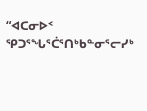“ᐊᑕᓂᐅᑉ ᕿᑐᕐᖓᕐᑖᕐᑎᒃᑲᓐᓂᕐᓕᓯᒃ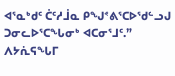ᐊᕐᓇᒃᑯᑦ ᑖᑦᓱᒨᓇ ᑭᖑᕝᕕᕐᑕᐅᖁᓪᓗᒍ ᑐᓂᓚᐅᕐᑕᖓᓂᒃ ᐊᑕᓂᕐᒧᑦ.” ᐱᔭᕇᕋᖓᒥ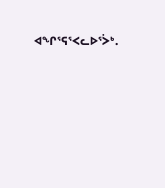ᐊᖏᕐᕋᕐᐸᓚᐅᕐᐴᒃ.